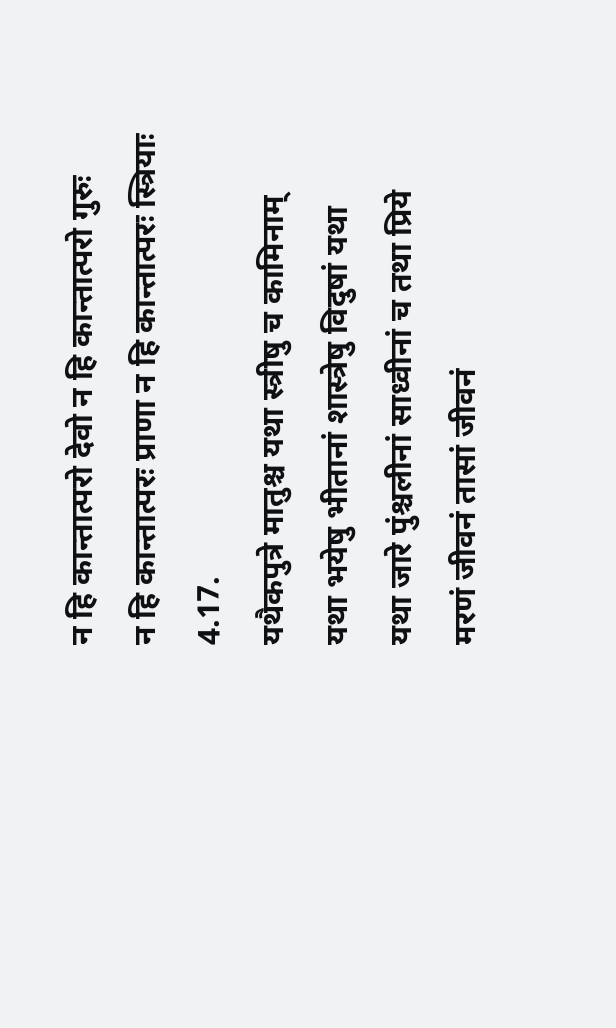न हि कान्तात्परो देवो न हि कान्तात्परो गुरुः
न हि कान्तात्परः प्राणा न हि कान्तात्परः स्त्रियाः 4.17.
यथैकपुत्रे मातुश्च यथा स्त्रीषु च कामिनाम्
यथा भयेषु भीतानां शास्त्रेषु विदुषां यथा
यथा जारे पुंश्चलीनां साध्वीनां च तथा प्रिये
मरणं जीवनं तासां जीवनं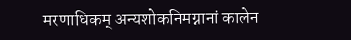मरणाधिकम् अन्यशोकनिमग्नानां कालेन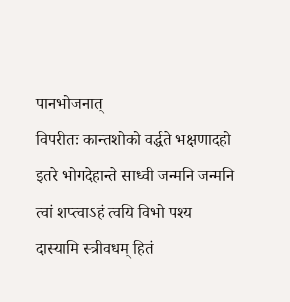पानभोजनात्
विपरीतः कान्तशोको वर्द्धते भक्षणादहो
इतरे भोगदेहान्ते साध्वी जन्मनि जन्मनि
त्वां शप्त्वाऽहं त्वयि विभो पश्य दास्यामि स्त्रीवधम् हितं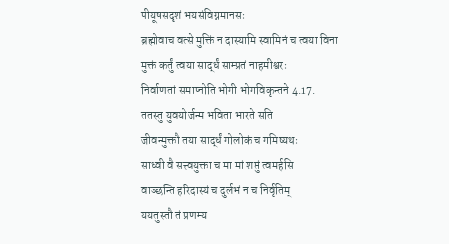पीयूषसदृशं भयसंविग्नमानसः
ब्रह्मोवाच वत्से मुक्तिं न दास्यामि स्वामिनं च त्वया विना
मुक्तं कर्तुं त्वया सार्द्धं साम्प्रतं नाहमीश्वरः
निर्वाणतां समाप्नोति भोगी भोगविकृन्तने 4.17.
ततस्तु युवयोर्जन्म भविता भारते सति
जीवन्मुक्तौ तया सार्द्धं गोलोकं च गमिष्यथः
साध्वी वै सत्त्वयुक्ता च मा मां शप्तुं त्वमर्हसि
वाञ्छन्ति हरिदास्यं च दुर्लभं न च निर्वृतिम्
ययतुस्तौ तं प्रणम्य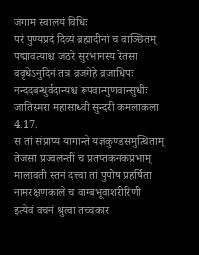जगाम स्वालयं विधिः
परं पुण्यप्रदं दिव्यं ब्रह्मादीनां च वाञ्छितम्
पद्मावत्याश्च जठरे सुरभानस्य रेतसा
ववृधेऽनुदिनं तत्र व्रजगेहे व्रजाधिपः
नन्ददबन्धुर्वदान्यश्च रूपवान्गुणवान्सुधीः
जातिस्मरा महासाध्वी सुन्दरी कमलाकला 4.17.
स तां संप्राप्य यागान्ते यज्ञकुण्डसमुत्थिताम्
तेजसा प्रज्वलन्तीं च प्रतप्तकनकप्रभाम्
मालावती स्तनं दत्त्वा तां पुपोष प्रहर्षिता
नामरक्षणकाले च वाग्बभूवाशरीरिणी
इत्येवं वचनं श्रुत्वा तच्चकार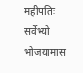महीपतिः
सर्वेभ्यो भोजयामास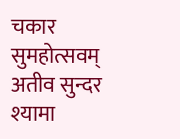चकार सुमहोत्सवम्
अतीव सुन्दर श्यामा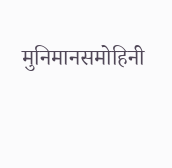मुनिमानसमोहिनी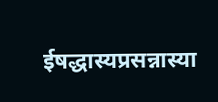ईषद्धास्यप्रसन्नास्या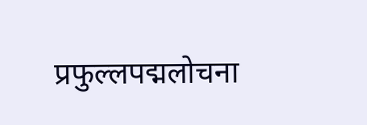प्रफुल्लपद्मलोचना